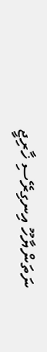ނަތަންޔާހޫ އިނގިރޭސި ޚާރިޖީ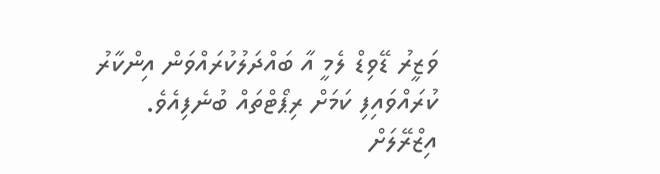ވަޒީރު ޑޭވިޑް ލެމީ އާ ބައްދަލުކުރައްވަން އިންކާރު ކުރައްވައިފި ކަމަށް ރިޕޯޓްތައް ބުނެފިއެވެ.
އިޒްރޭލަށް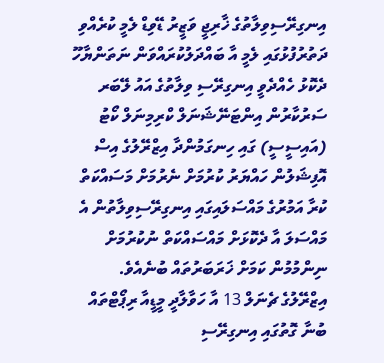އިނގިރޭސިވިލާތުގެ ޚާރިޖީ ވަޒީރު ޑޭވިޑް ލެމީ ކުރެއްވި ދަތުރުފުޅުގައި ލެމީ އާ ބައްދަލުކުރައްވަން ނަތަންޔާހޫ ދެކޮޅު ހެއްދެވީ އިނގިރޭސި ވިލާތުގެ އައު ލޭބަރ ސަރުކާރުން އިންޓަނޭޝަނަލް ކްރިމިނަލް ކޯޓު (އައިސީސީ) ގައި ހިނގަމުންދާ އިޒްރޭލުގެ އިސް އޮފިޝަލުން ހައްޔަރު ކުރުމަށް ނެރުމަށް މަސައްކަތް ކުރާ އަމުރުގެ މައްސަލައިގައި އިނގިރޭސިވިލާތުން އެ މައްސަލަ އާ ދެކޮޅަށް މައްސައްކަތް ނުކުރުމަށް ނިންމުމުން ކަމަށް ޚަރަބަރުތައް ބުނެއެވެ.
އިޒްރޭލުގެ ޗެނަލް 13 އާ ހަވާލާދީ މީޑީއާ ރިޕޯޓްތައް ބުނާ ގޮތުގައި އިނގިރޭސި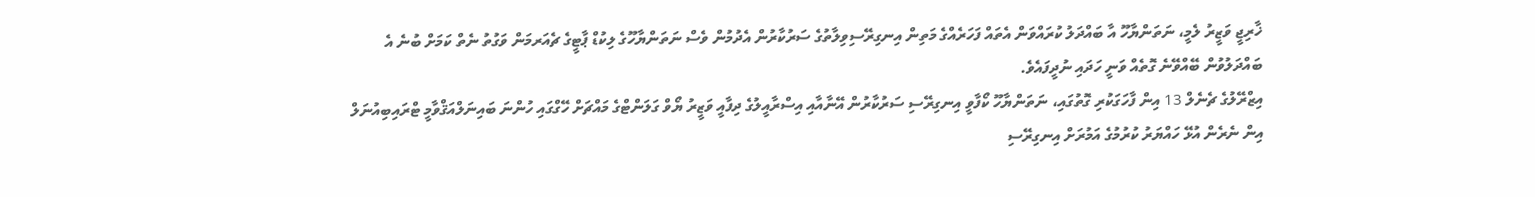ޚާރިޖީ ވަޒީރު ލެމީ، ނަތަންޔާހޫ އާ ބައްދަލު ކުރައްވަން އެތައް ފަހަރެއްގެ މަތިން އިނގިރޭސިވިލާތުގެ ސަރުކާރުން އެދުމުން ވެސް ނަތަންޔާހޫގެ ލިކުޑް ޕާޓީގެ ޗެއަރމަން ވަގުތު ނެތް ކަމަށް ބުނެ އެ ބައްދަލުވުން ބޭއްވޭނެ ގޮތެއް ވަނީ ހަދައި ނުދީފައެވެ.
އިޒްރޭލުގެ ޗެނެލް 13 އިން ފާހަގަކުރި ގޮތުގައި، ނަތަންޔާހޫ ކޯފާވީ އިނގިރޭސި ސަރުކާރުން އޭނާއާއި އިސްރާއީލުގެ ދިފާއީ ވަޒީރު ޔޯވް ގަލަންޓްގެ މައްޗަށް ހޭގްގައި ހުންނަ ބައިނަލްއަޤްވާމީ ޓްރައިބިއުނަލް އިން ނެރެން އުޅޭ ހައްޔަރު ކުރުމުގެ އަމުރަށް އިނގިރޭސި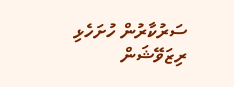ސަރުކާރުން ހުށަހެޅި ރިޒަވޭޝަން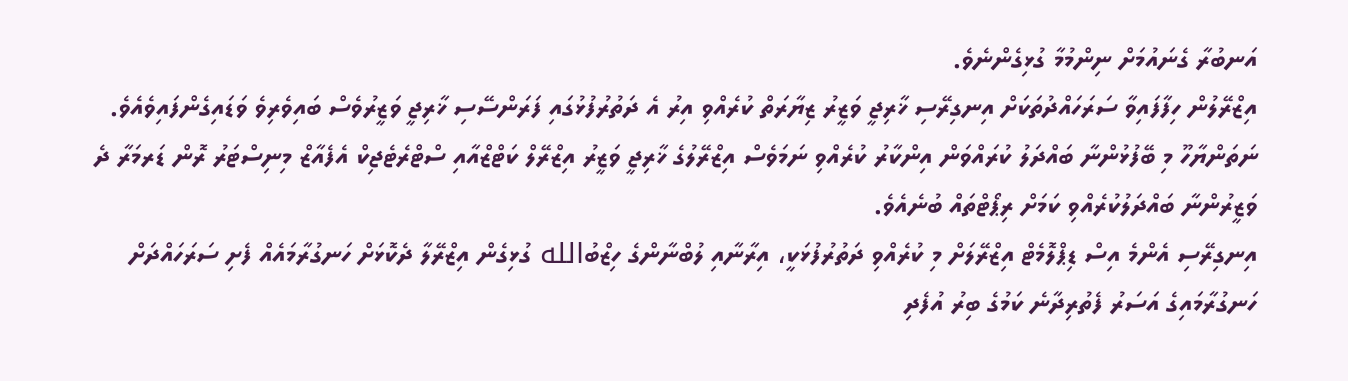އަނބުރާ ގެނައުމަށް ނިންމުމާ ގުޅިގެންނެވެ.
އިޒްރޭލުން ހިފާފައިވާ ސަރަހައްދުތަކަށް އިނގިރޭސި ޚާރިޖީ ވަޒީރު ޒިޔާރަތް ކުރެއްވި އިރު އެ ދަތުރުފުޅުގައި ފަރަންސޭސި ޚާރިޖީ ވަޒީރުވެސް ބައިވެރިވެ ވަޑައިގެންފައިވެއެވެ. ނަތަންޔާހޫ މި ބޭފުޅުންނާ ބައްދަލު ކުރައްވަން އިންކާރު ކުރެއްވި ނަމަވެސް އިޒްރޭލުގެ ޚާރިޖީ ވަޒީރު އިޒްރޭލް ކަޓްޒްއާއި ސްޓްރެޓެޖިކް އެފެއާޒް މިނިސްޓަރު ރޮން ޑަރމަރާ ދެ ވަޒީރުންނާ ބައްދަލުކުރެއްވި ކަމަށް ރިޕޯޓްތައް ބުނެއެވެ.
އިނގިރޭސި އެންމެ އިސް ޑިޕްލޮމެޓް އިޒްރޭލަށް މި ކުރެއްވި ދަތުރުފުޅަކީ، އިރާނާއި ލުބްނާންގެ ހިޒްބުالله ގުޅިގެން އިޒްރޭލާ ދެކޮޅަށް ހަނގުރާމައެއް ފެށި ސަރަހައްދަށް ހަނގުރާމައިގެ އަސަރު ފެތުރިދާނެ ކަމުގެ ބިރު އުފެދި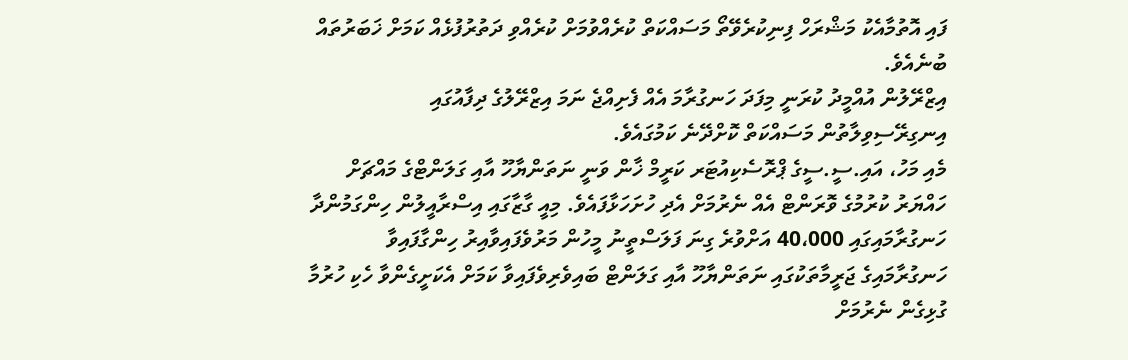ފައި އޮތުމާއެކު މަޝްރަހް ފިނިކުރެވޭތޯ މަސައްކަތް ކުރެއްވުމަށް ކުރެއްވި ދަތުރުފުޅެއް ކަމަށް ޚަބަރުތައް ބުނެއެވެ.
އިޒްރޭލުން އުއްމީދު ކުރަނީ މިފަދަ ހަނގުރާމަ އެއް ފެށިއްޖެ ނަމަ އިޒްރޭލުގެ ދިފާއުގައި އިނގިރޭސިވިލާތުން މަސައްކަތް ކޮށްދޭނެ ކަމުގައެވެ.
މެއި މަހު، އައި.ސީ.ސީގެ ޕްރޮސެކިއުޓަރ ކަރީމް ޚާން ވަނީ ނަތަންޔާހޫ އާއި ގަލަންޓްގެ މައްޗަށް ހައްޔަރު ކުރުމުގެ ވޮރަންޓް އެއް ނެރުމަށް އެދި ހުށަހަޅާފައެވެ. މިއީ ގާޒާގައި އިސްރާއީލުން ހިންގަމުންދާ ހަނގުރާމައިގައި 40،000 އަށްވުރެ ގިނަ ފަލަސްތީނު މީހުން މަރުވެފައިވާއިރު ހިންގާފައިވާ ހަނގުރާމައިގެ ޖަރީމާތަކުގައި ނަތަންޔާހޫ އާއި ގަލަންޓް ބައިވެރިވެފައިވާ ކަމަށް އެކަށީގެންވާ ހެކި ހުރުމާ ގުޅިގެން ނެރުމަށް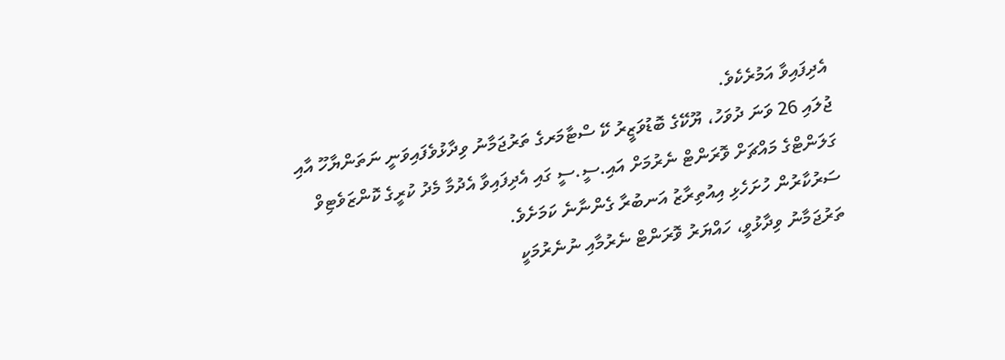އެދިފައިވާ އަމުރެކެވެ.
ޖުލައި 26 ވަނަ ދުވަހު، ޔޫކޭގެ ބޮޑުވަޒީރު ކޭ ސްޓާމަރގެ ތަރުޖަމާނު ވިދާޅުވެފައިވަނީ ނަތަންޔާހޫ އާއި ގަލަންޓްގެ މައްޗަށް ވޮރަންޓް ނެރުމަށް އައި.ސީ.ސީ ގައި އެދިފައިވާ އެދުމާ މެދު ކުރީގެ ކޮންޒަވެޓިވް ސަރުކާރުން ހުށަހެޅި އިއުތިރާޒު އަނބުރާ ގެންނާނެ ކަމަށެވެ.
ތަރުޖަމާނު ވިދާޅުވީ، ހައްޔަރު ވޮރަންޓް ނެރުމާއި ނުނެރުމަކީ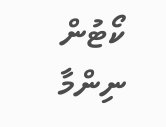ކޯޓުން ނިންމާ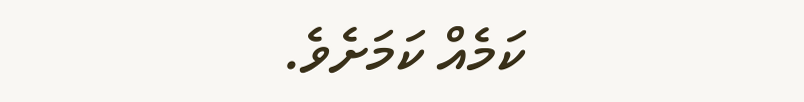ކަމެއް ކަމަށެވެ.